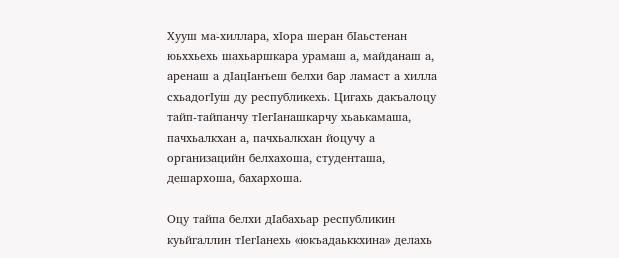Хууш ма-хиллара, хIора шеран бIаьстенан юьххьехь шахьаршкара урамаш а, майданаш а, аренаш а дIацIанъеш белхи бар ламаст а хилла схьадогIуш ду республикехь. Цигахь дакъалоцу тайп-тайпанчу тIегIанашкарчу хьаькамаша, пачхьалкхан а, пачхьалкхан йоцучу а организацийн белхахоша, студенташа, дешархоша, бахархоша.

Оцу тайпа белхи дIабахьар республикин куьйгаллин тIегIанехь «юкъадаьккхина» делахь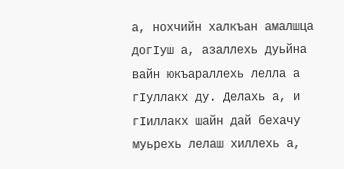а, нохчийн халкъан амалшца догIуш а, азаллехь дуьйна вайн юкъараллехь лелла а гIуллакх ду. Делахь а, и гIиллакх шайн дай бехачу муьрехь лелаш хиллехь а,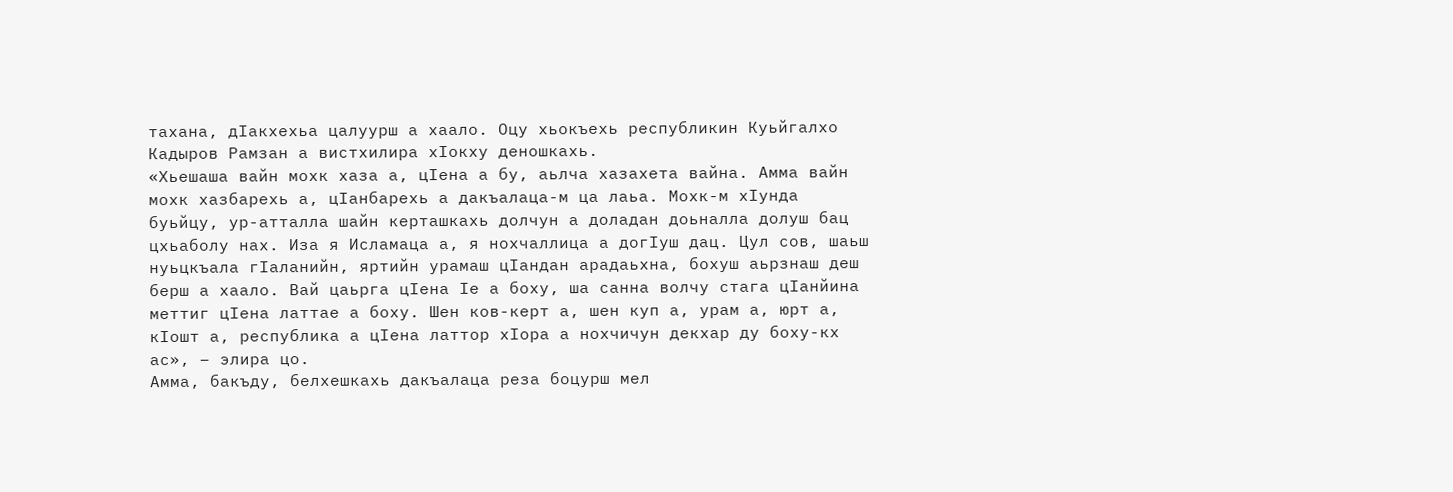тахана, дIакхехьа цалуурш а хаало. Оцу хьокъехь республикин Куьйгалхо Кадыров Рамзан а вистхилира хIокху деношкахь.
«Хьешаша вайн мохк хаза а, цIена а бу, аьлча хазахета вайна. Амма вайн мохк хазбарехь а, цIанбарехь а дакъалаца-м ца лаьа. Мохк-м хIунда буьйцу, ур-атталла шайн керташкахь долчун а доладан доьналла долуш бац цхьаболу нах. Иза я Исламаца а, я нохчаллица а догIуш дац. Цул сов, шаьш нуьцкъала гIаланийн, яртийн урамаш цIандан арадаьхна, бохуш аьрзнаш деш берш а хаало. Вай цаьрга цIена Iе а боху, ша санна волчу стага цIанйина меттиг цIена латтае а боху. Шен ков-керт а, шен куп а, урам а, юрт а, кIошт а, республика а цIена латтор хIора а нохчичун декхар ду боху-кх ас», – элира цо.
Амма, бакъду, белхешкахь дакъалаца реза боцурш мел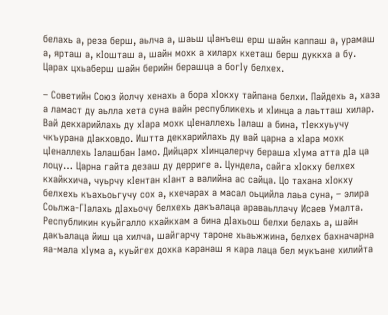белахь а, реза берш, аьлча а, шаьш цIанъеш ерш шайн каппаш а, урамаш а, ярташ а, кIошташ а, шайн мохк а хиларх кхеташ берш дуккха а бу. Царах цхьаберш шайн берийн берашца а богIу белхех.

– Советийн Союз йолчу хенахь а бора хIокху тайпана белхи. Пайдехь а, хаза а ламаст ду аьлла хета суна вайн республикехь и хIинца а лаьтташ хилар. Вай декхарийлахь ду хIара мохк цIеналлехь Iалаш а бина, тIекхуьучу чкъурана дIакховдо. Иштта декхарийлахь ду вай царна а хIара мохк цIеналлехь Iалашбан Iамо. Дийцарх хIинцалерчу бераша хIума атта дIа ца лоцу… Царна гайта дезаш ду дерриге а. Цундела, сайга хIокху белхех кхайкхича, чуьрчу кIентан кIант а валийна ас сайца. Цо тахана хIокху белхехь къахьоьгучу сох а, кхечарах а масал оьцийла лаьа суна, – элира Соьлжа-ГIалахь дIахьочу белхехь дакъалаца араваьллачу Исаев Умалта.
Республикин куьйгалло кхайкхам а бина дIахьош белхи белахь а, шайн дакъалаца йиш ца хилча, шайгарчу тароне хьаьжжина, белхех бахначарна яа-мала хIума а, куьйгех дохка каранаш я кара лаца бел мукъане хилийта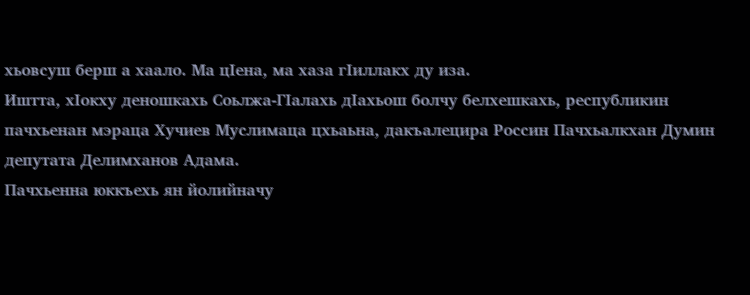хьовсуш берш а хаало. Ма цIена, ма хаза гIиллакх ду иза.
Иштта, хIокху деношкахь Соьлжа-ГIалахь дIахьош болчу белхешкахь, республикин пачхьенан мэраца Хучиев Муслимаца цхьаьна, дакъалецира Россин Пачхьалкхан Думин депутата Делимханов Адама.
Пачхьенна юккъехь ян йолийначу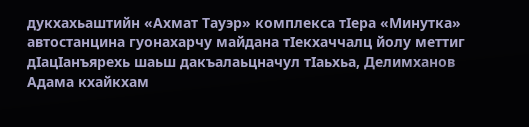дукхахьаштийн «Ахмат Тауэр» комплекса тIера «Минутка» автостанцина гуонахарчу майдана тIекхаччалц йолу меттиг дIацIанъярехь шаьш дакъалаьцначул тIаьхьа, Делимханов Адама кхайкхам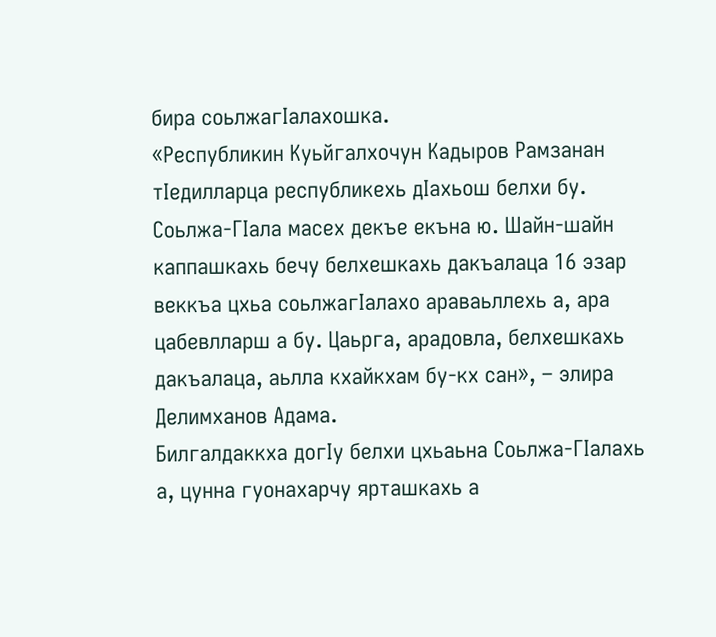бира соьлжагIалахошка.
«Республикин Куьйгалхочун Кадыров Рамзанан тIедилларца республикехь дIахьош белхи бу. Соьлжа-ГIала масех декъе екъна ю. Шайн-шайн каппашкахь бечу белхешкахь дакъалаца 16 эзар веккъа цхьа соьлжагIалахо араваьллехь а, ара цабевлларш а бу. Цаьрга, арадовла, белхешкахь дакъалаца, аьлла кхайкхам бу-кх сан», – элира Делимханов Адама.
Билгалдаккха догIу белхи цхьаьна Соьлжа-ГIалахь а, цунна гуонахарчу ярташкахь а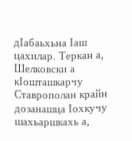дIабаьхьна Iаш цахилар. Теркан а, Шелковски а кIошташкарчу Ставрополан крайн дозанашца Iохкучу шахьаршкахь а,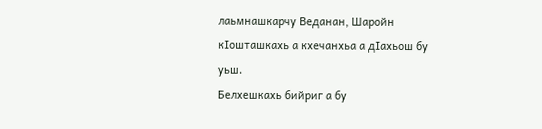лаьмнашкарчу Веданан, Шаройн кIошташкахь а кхечанхьа а дIахьош бу уьш.
Белхешкахь бийриг а бу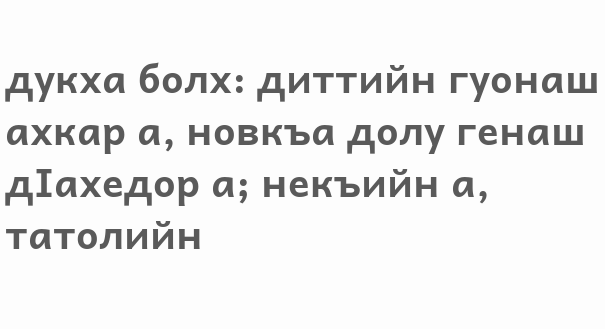дукха болх: диттийн гуонаш ахкар а, новкъа долу генаш дIахедор а; некъийн а, татолийн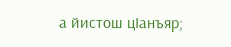а йистош цIанъяр;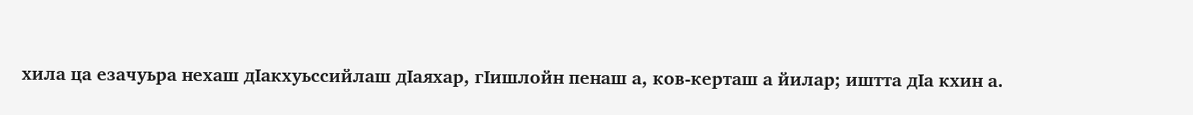хила ца езачуьра нехаш дIакхуьссийлаш дIаяхар, гIишлойн пенаш а, ков-керташ а йилар; иштта дIа кхин а.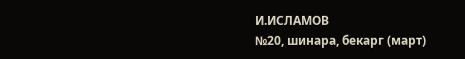И.ИСЛАМОВ
№20, шинара, бекарг (март)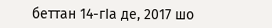беттан 14-гIа де, 2017 шо